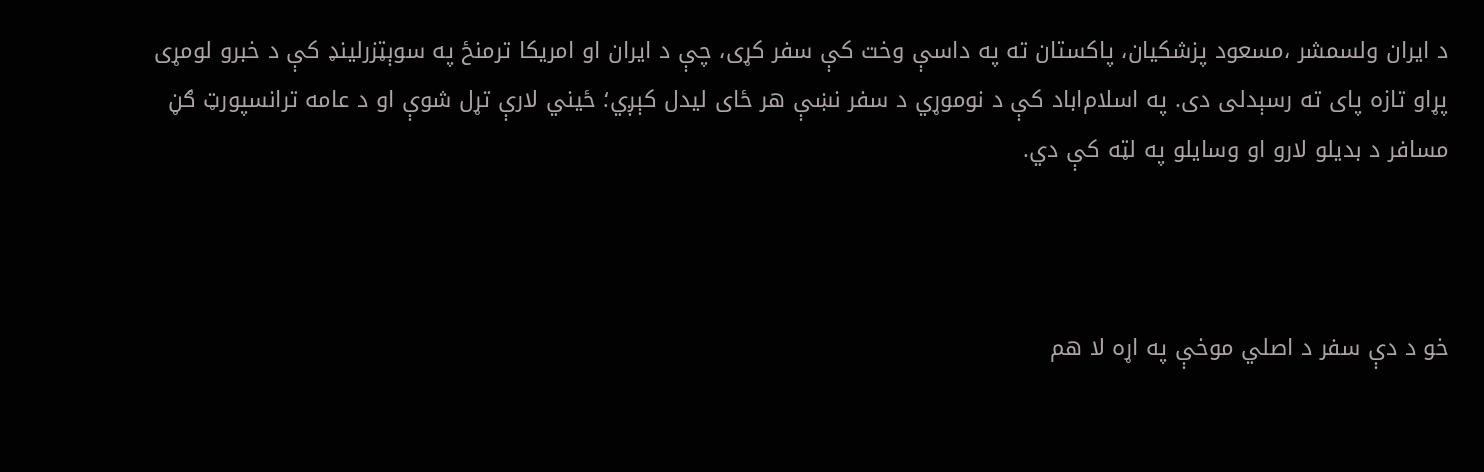د ايران ولسمشر ،مسعود پزشکيان، پاکستان ته په داسې وخت کې سفر کړی، چې د ايران او امريکا ترمنځ په سوېټزرلينډ کې د خبرو لومړی پړاو تازه پای ته رسېدلی دی. په اسلام‌اباد کې د نوموړي د سفر نښې هر ځای ليدل کېږي؛ ځيني لارې تړل شوې او د عامه ترانسپورټ ګڼ مسافر د بديلو لارو او وسايلو په لټه کې دي.



خو د دې سفر د اصلي موخې په اړه لا هم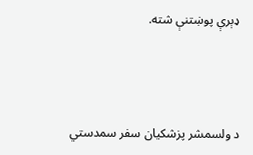ډېرې پوښتنې شته.



د ولسمشر پزشکيان سفر سمدستي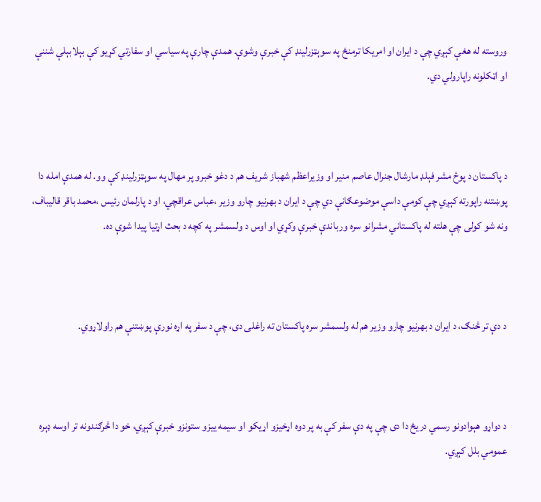وروسته له هغې کېږي چې د ايران او امريکا ترمنځ په سوېټزرلينډ کې خبرې وشوې. همدې چارې په سياسي او سفارتي کړيو کې بېلابېلې شننې او اټکلونه راپارولي دي.



د پاکستان د پوځ مشر فېلډ مارشال جنرال عاصم منير او وزيراعظم شهباز شريف هم د دغو خبرو پر مهال په سوېټزرلينډ کې وو. له همدې امله دا پوښتنه راپورته کېږي چې کومې داسې موضوعګانې دي چې د ايران د بهرنيو چارو وزير ،عباس عراقچي، او د پارلمان رئيس ،محمد باقر قاليباف، ونه شو کولی چې هلته له پاکستاني مشرانو سره ورباندې خبرې وکړي او اوس د ولسمشر په کچه د بحث اړتيا پيدا شوې ده.



د دې تر څنګ، د ايران د بهرنيو چارو وزير هم له ولسمشر سره پاکستان ته راغلی دی، چې د سفر په اړه نورې پوښتنې هم راولاړوي.



د دواړو هېوادونو رسمي دريځ دا دی چې په دې سفر کې به پر دوه اړخيزو اړيکو او سيمه ييزو ستونزو خبرې کېږي، خو دا څرګندونه تر اوسه ډېره عمومي بلل کېږي.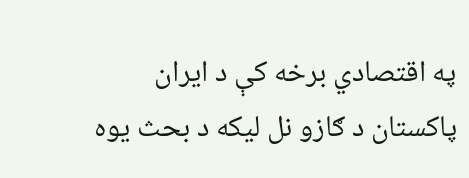په اقتصادي برخه کې د ايران پاکستان د ګازو نل‌ ليکه د بحث يوه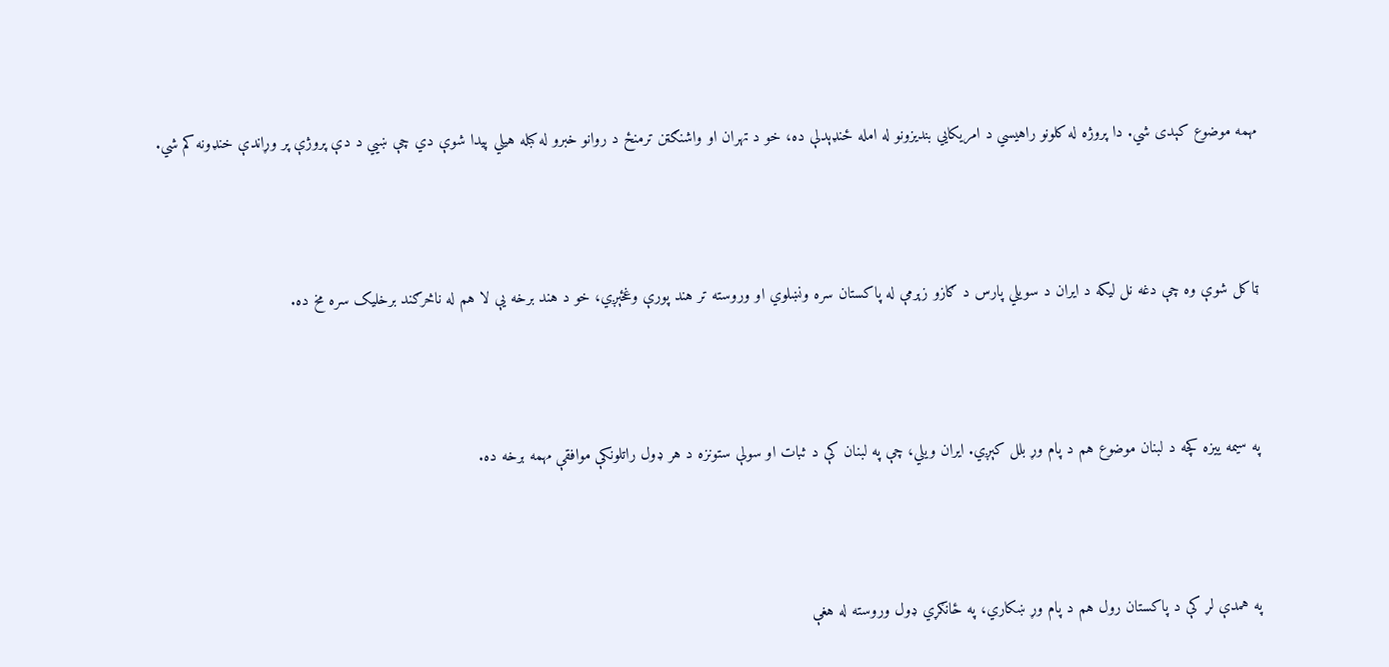مهمه موضوع کېدی شي. دا پروژه له کلونو راهيسي د امريکايي بنديزونو له امله ځنډېدلې ده، خو د تهران او واشنګټن ترمنځ د روانو خبرو له کبله هيلي پيدا شوې دي چې ښیي د دې پروژې پر وړاندې خنډونه کم شي.



ټاکل شوې وه چې دغه نل‌ ليکه د ايران د سویلي پارس د ګازو زېرمې له پاکستان سره ونښلوي او وروسته تر هند پورې وغځېږي، خو د هند برخه يې لا هم له ناڅرګند برخليک سره مخ ده.



په سيمه ييزه کچه د لبنان موضوع هم د پام وړ بلل کېږي. ايران ويلي، چې په لبنان کې د ثبات او سولې ستونزه د هر ډول راتلونکې موافقې مهمه برخه ده.



په همدې لړ کې د پاکستان رول هم د پام وړ ښکاري، په ځانګړي ډول وروسته له هغې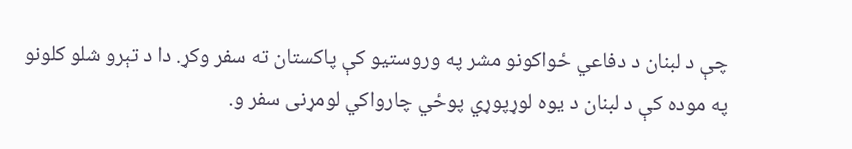چې د لبنان د دفاعي ځواکونو مشر په وروستيو کې پاکستان ته سفر وکړ. دا د تېرو شلو کلونو په موده کې د لبنان د يوه لوړپوړي پوځي چارواکي لومړنی سفر و.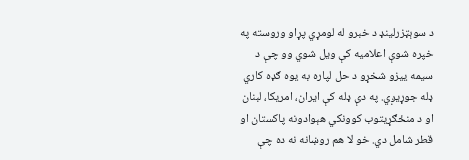د سوېټزرلينډ د خبرو له لومړي پړاو وروسته په خپره شوې اعلاميه کې ويل شوي وو چې د سيمه ييزو شخړو د حل لپاره به يوه ګډه کاري ډله جوړيږي. په دې ډله کې ايران، امريکا، لبنان او د منځګړيتوب کوونکي هېوادونه پاکستان او قطر شامل دي. خو لا هم روښانه نه ده چې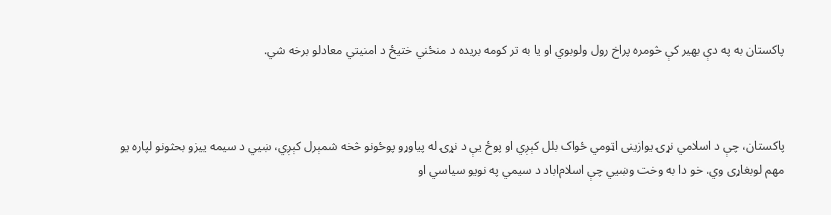پاکستان به په دې بهير کې څومره پراخ رول ولوبوي او يا به تر کومه بريده د منځني ختيځ د امنيتي معادلو برخه شي.



پاکستان، چې د اسلامي نړۍ يوازينی اټومي ځواک بلل کېږي او پوځ يې د نړۍ له پياوړو پوځونو څخه شمېرل کېږي، ښیي د سيمه ييزو بحثونو لپاره يو مهم لوبغاړی وي. خو دا به وخت وښيي چې اسلام‌اباد د سيمي په نويو سياسي او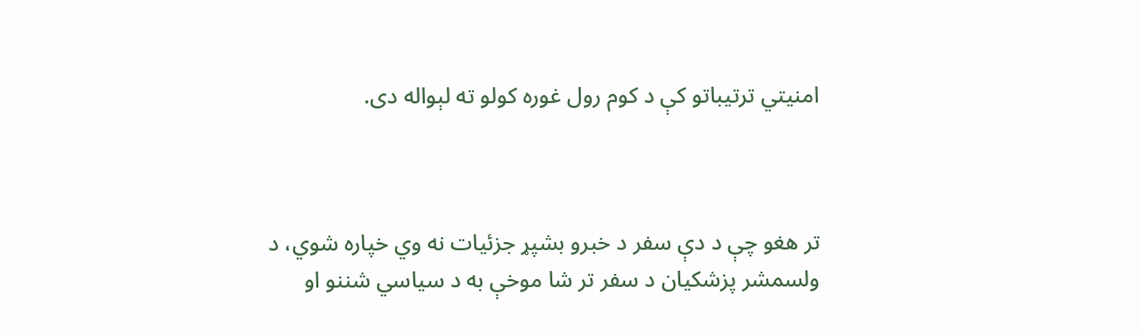امنيتي ترتيباتو کې د کوم رول غوره کولو ته لېواله دی.



تر هغو چې د دې سفر د خبرو بشپړ جزئيات نه وي خپاره شوي، د ولسمشر پزشکيان د سفر تر شا موخې به د سياسي شننو او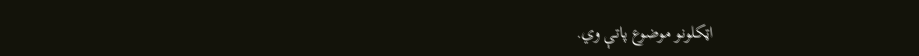اټکلونو موضوع پاتې وي.